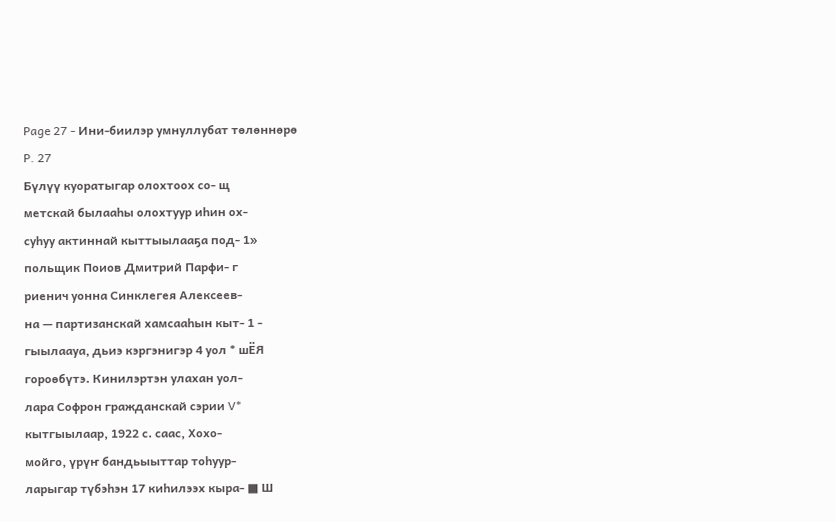Page 27 - Ини-биилэр умнуллубат төлөннөрө
P. 27
Бүлүү куоратыгар олохтоох со- щ
метскай былааһы олохтуур иһин ох-
суһуу актиннай кыттыылааҕа под- 1»
польщик Поиов Дмитрий Парфи- г
риенич уонна Синклегея Алексеев-
на — партизанскай хамсааһын кыт- 1 -
гыылаауа, дьиэ кэргэнигэр 4 уол * шЁЯ
гороөбүтэ. Кинилэртэн улахан уол-
лара Софрон гражданскай сэрии V*
кытгыылаар, 1922 с. саас, Хохо-
мойго, үрүҥ бандьыыттар тоһуур-
ларыгар түбэһэн 17 киһилээх кыра- ■ Ш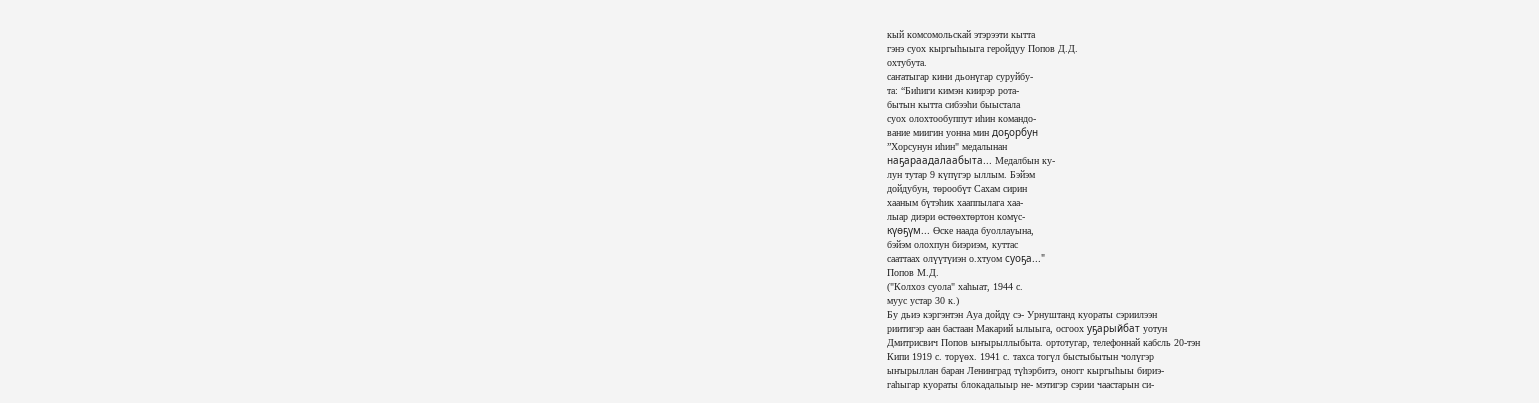кый комсомольскай этэрээти кытта
гэнэ суох кыргыһыыга геройдуу Попов Д.Д.
охтубута.
саҥатыгар кини дьонүгар суруйбу-
та: “Биһиги кимэн киирэр рота-
бытын кытта сибээһи быыстала
суох олохтообуппут иһин командо-
вание миигин уонна мин доҕорбун
”Хорсунун иһин" медалынан
наҕараадалаабыта... Медалбын ку-
лун тутар 9 күпүгэр ыллым. Бэйэм
дойдубун, төрообүт Сахам сирин
хааным бүтэһик хааппылага хаа-
лыар диэри өстөөхтөртон комүс-
күөҕүм... Өске наада буоллауына,
бэйэм олохпун биэриэм, куттас
сааттаах олүүтүиэн о.хтуом суоҕа..."
Попов М.Д.
("Колхоз суола" хаһыат, 1944 с.
муус устар 30 к.)
Бу дьиэ кэргэнтэн Ауа дойдү сэ- Урнуштанд куораты сэриилээн
риитигэр аан бастаан Макарий ылыыга, осгоох уҕарыйбат уотун
Дмитрисвич Попов ыҥырыллыбыта. ортотугар, телефоннай кабсль 20-тэн
Кипи 1919 с. торүөх. 1941 с. тахса тогүл быстыбытын чолүгэр
ыҥырыллан баран Ленинград түһэрбитэ, оногг кыргыһыы бириэ-
гаһыгар куораты блокадалыыр не- мэтигэр сэрии чаастарын си-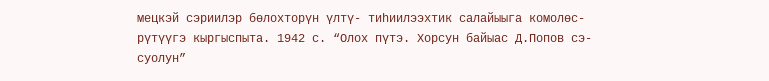мецкэй сэриилэр бөлохторүн үлтү- тиһиилээхтик салайыыга комолөс-
рүтүүгэ кыргыспыта. 1942 с. “Олох пүтэ. Хорсун байыас Д.Попов сэ-
суолун”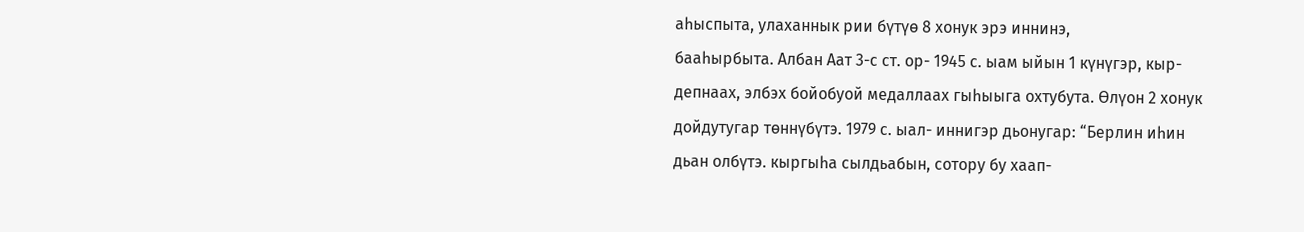аһыспыта, улаханнык рии бүтүө 8 хонук эрэ иннинэ,
бааһырбыта. Албан Аат 3-с ст. ор- 1945 с. ыам ыйын 1 күнүгэр, кыр-
депнаах, элбэх бойобуой медаллаах гыһыыга охтубута. Өлүон 2 хонук
дойдутугар төннүбүтэ. 1979 с. ыал- иннигэр дьонугар: “Берлин иһин
дьан олбүтэ. кыргыһа сылдьабын, сотору бу хаап-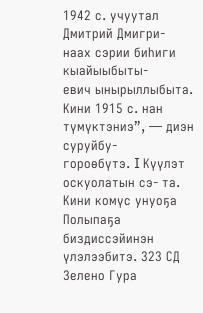1942 с. учуутал Дмитрий Дмигри- наах сэрии биһиги кыайыыбыты-
евич ынырыллыбыта. Кини 1915 с. нан түмүктэниэ”, — диэн суруйбу-
гороөбүтэ. I Күүлэт оскуолатын сэ- та. Кини комүс унуоҕа Полыпаҕа
биздиссэйинэн үлэлээбитэ. 323 СД Зелено Гура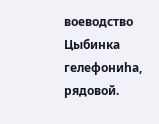воеводство Цыбинка
гелефониһа, рядовой.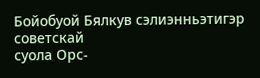Бойобуой Бялкув сэлиэнньэтигэр советскай
суола Орс-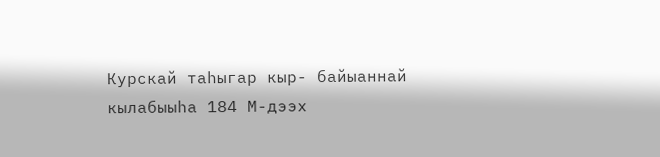Курскай таһыгар кыр- байыаннай кылабыыһа 184 М-дээх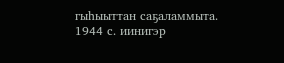гыһыыттан саҕаламмыта. 1944 с. иинигэр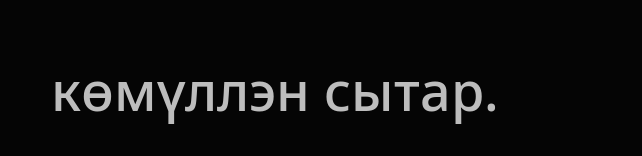көмүллэн сытар.